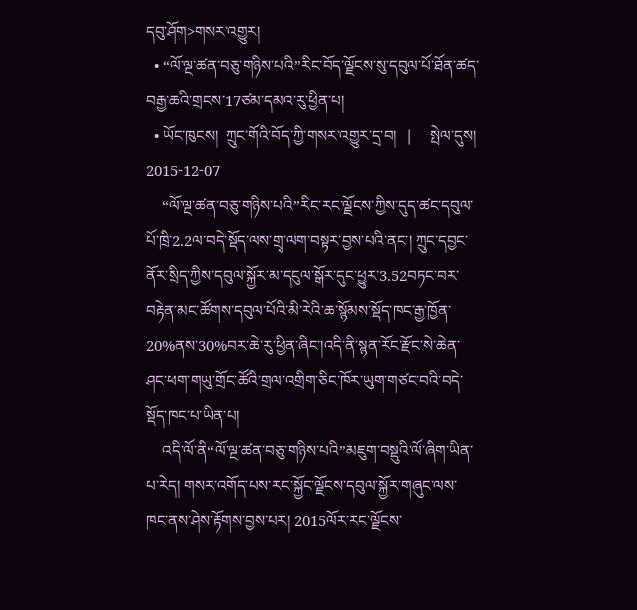དབུ་ཤོག>གསར་འགྱུར།
  • “ལོ་ལྔ་ཚན་བཅུ་གཉིས་པའི”རིང་བོད་ལྗོངས་སུ་དབུལ་པོ་ཐོན་ཚད་བརྒྱ་ཆའི་གྲངས་17ཙམ་དམའ་རུ་ཕྱིན་པ།
  • ཡོང་ཁུངས།  ཀྲུང་གོའི་བོད་ཀྱི་གསར་འགྱུར་དྲ་བ།   |     སྤེལ་དུས།  2015-12-07
    “ལོ་ལྔ་ཚན་བཅུ་གཉིས་པའི”རིང་རང་ལྗོངས་ཀྱིས་དུད་ཚང་དབུལ་པོ་ཁྲི་2.2ལ་བདེ་སྡོད་ལས་གྲྭ་ལག་བསྟར་བྱས་པའི་ནང་། ཀྲུང་དབྱང་ནོར་སྲིད་ཀྱིས་དབུལ་སྐྱོར་མ་དངུལ་སྒོར་དུང་ཕྱུར་3.52བཏང་བར་བརྟེན་མང་ཚོགས་དབུལ་པོའི་མི་རེའི་ཆ་སྙོམས་སྡོད་ཁང་རྒྱ་ཁྱོན་20%ནས་30%བར་ཆེ་རུ་ཕྱིན་ཞིང་།འདི་ནི་སྙན་རོང་རྫོང་སེ་ཆེན་ཤང་ཕག་གཡུ་གྲོང་ཚོའི་གྲལ་འགྲིག་ཅིང་ཁོར་ཡུག་གཙང་བའི་བདེ་སྡོད་ཁང་པ་ཡིན་པ།
    འདི་ལོ་ནི“ལོ་ལྔ་ཚན་བཅུ་གཉིས་པའི”མཇུག་བསྡུའི་ལོ་ཞིག་ཡིན་པ་རེད། གསར་འགོད་པས་རང་སྐྱོང་ལྗོངས་དབུལ་སྐྱོར་གཞུང་ལས་ཁང་ནས་ཤེས་རྟོགས་བྱས་པར། 2015ལོར་རང་ལྗོངས་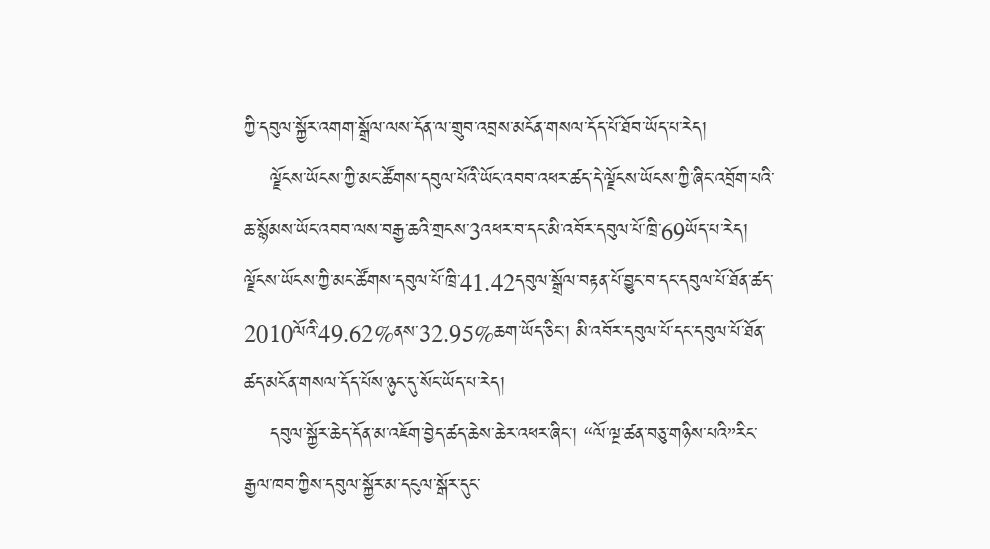ཀྱི་དབུལ་སྐྱོར་འགག་སྒྲོལ་ལས་དོན་ལ་གྲུབ་འབྲས་མངོན་གསལ་དོད་པོ་ཐོབ་ཡོད་པ་རེད།
    ལྗོངས་ཡོངས་ཀྱི་མང་ཚོགས་དབུལ་པོའི་ཡོང་འབབ་འཕར་ཚད་དེ་ལྗོངས་ཡོངས་ཀྱི་ཞིང་འབྲོག་པའི་ཆ་སྙོམས་ཡོང་འབབ་ལས་བརྒྱ་ཆའི་གྲངས་3འཕར་བ་དང་མི་འབོར་དབུལ་པོ་ཁྲི་69ཡོད་པ་རེད། ལྗོངས་ཡོངས་ཀྱི་མང་ཚོགས་དབུལ་པོ་ཁྲི་41.42དབུལ་སྒྲོལ་བརྟན་པོ་བྱུང་བ་དང་དབུལ་པོ་ཐོན་ཚད་2010ལོའི་49.62%ནས་32.95%ཆག་ཡོད་ཅིང་། མི་འབོར་དབུལ་པོ་དང་དབུལ་པོ་ཐོན་ཚད་མངོན་གསལ་དོད་པོས་ཉུང་དུ་སོང་ཡོད་པ་རེད།
    དབུལ་སྐྱོར་ཆེད་དོན་མ་འཇོག་བྱེད་ཚད་ཆེས་ཆེར་འཕར་ཞིང་། “ལོ་ལྔ་ཚན་བཅུ་གཉིས་པའི”རིང་རྒྱལ་ཁབ་ཀྱིས་དབུལ་སྐྱོར་མ་དངུལ་སྒོར་དུང་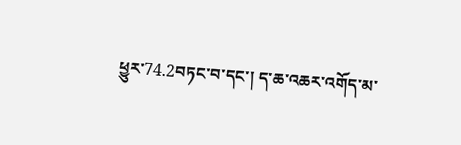ཕྱུར་74.2བཏང་བ་དང་། ད་ཆ་འཆར་འགོད་མ་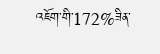འཇོག་གི་172%ཟིན་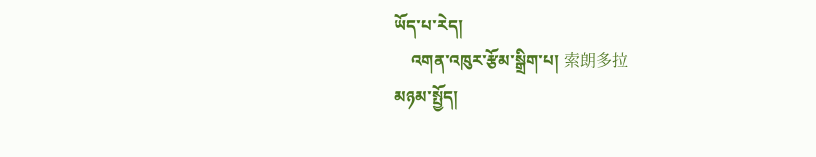ཡོད་པ་རེད།
    འགན་འཁུར་རྩོམ་སྒྲིག་པ། 索朗多拉
མཉམ་སྤྱོད།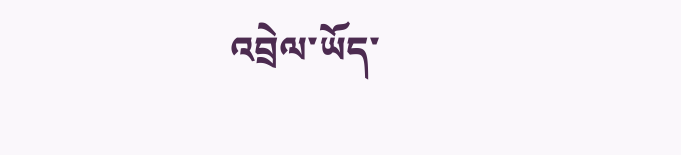འབྲེལ་ཡོད་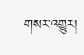གསར་འགྱུར།